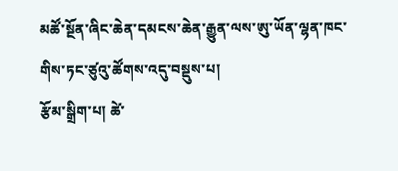མཚོ་སྔོན་ཞིང་ཆེན་དམངས་ཆེན་རྒྱུན་ལས་ཨུ་ཡོན་ལྷན་ཁང་གིས་ཏང་ཙུའུ་ཚོགས་འདུ་བསྡུས་པ།
རྩོམ་སྒྲིག་པ། ཚེ་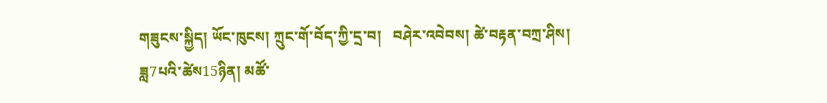གཟུངས་སྐྱིད། ཡོང་ཁུངས། ཀྲུང་གོ་བོད་ཀྱི་དྲ་བ།   བཤེར་འབེབས། ཚེ་བརྟན་བཀྲ་ཤིས།
ཟླ7པའི་ཚེས15ཉིན། མཚོ་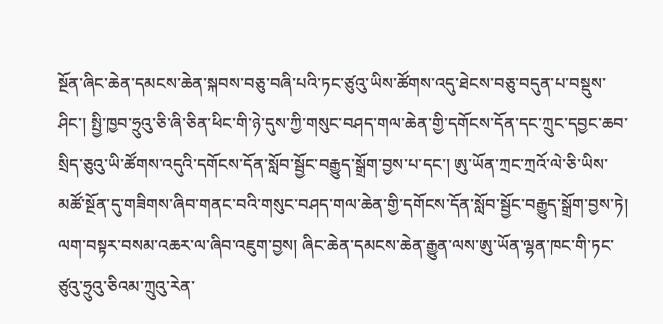སྔོན་ཞིང་ཆེན་དམངས་ཆེན་སྐབས་བཅུ་བཞི་པའི་ཏང་ཙུའུ་ཡིས་ཚོགས་འདུ་ཐེངས་བཅུ་བདུན་པ་བསྡུས་ཤིང་། སྤྱི་ཁྱབ་ཧྲུའུ་ཅི་ཞི་ཅིན་ཕིང་གི་ཉེ་དུས་ཀྱི་གསུང་བཤད་གལ་ཆེན་གྱི་དགོངས་དོན་དང་ཀྲུང་དབྱང་ཆབ་སྲིད་ཅུའུ་ཡི་ཚོགས་འདུའི་དགོངས་དོན་སློབ་སྦྱོང་བརྒྱུད་སྒྲོག་བྱས་པ་དང་། ཨུ་ཡོན་ཀྲང་ཀྲའོ་ལེ་ཅི་ཡིས་མཚོ་སྔོན་དུ་གཟིགས་ཞིབ་གནང་བའི་གསུང་བཤད་གལ་ཆེན་གྱི་དགོངས་དོན་སློབ་སྦྱོང་བརྒྱུད་སྒྲོག་བྱས་ཏེ། ལག་བསྟར་བསམ་འཆར་ལ་ཞིབ་འཇུག་བྱས། ཞིང་ཆེན་དམངས་ཆེན་རྒྱུན་ལས་ཨུ་ཡོན་ལྷན་ཁང་གི་ཏང་ཙུའུ་ཧྲུའུ་ཅིའམ་ཀྲུའུ་རེན་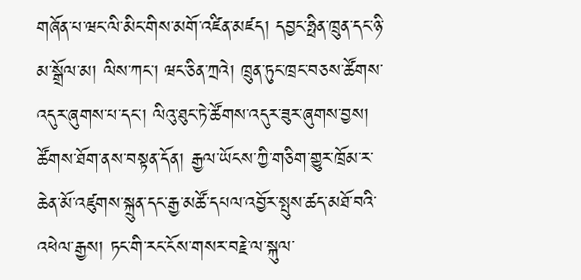གཞོན་པ་ཝང་ལི་མིང་གིས་མགོ་འཛིན་མཛད། དབྱང་ཧྥིན་ཁྲུན་དང་ཉི་མ་སྒྲོལ་མ། ལིས་ཀང་། ཝང་ཅིན་ཀྲའེ། ཁྲུན་ཏུང་ཁྲང་བཅས་ཚོགས་འདུར་ཞུགས་པ་དང་། ལིའུ་ཐུང་ཏེ་ཚོགས་འདུར་ཟུར་ཞུགས་བྱས།
ཚོགས་ཐོག་ནས་བསྟན་དོན། རྒྱལ་ཡོངས་ཀྱི་གཅིག་གྱུར་ཁྲོམ་ར་ཆེན་མོ་འཛུགས་སྐྲུན་དང་རྒྱ་མཚོ་དཔལ་འབྱོར་སྤུས་ཚད་མཐོ་བའི་འཕེལ་རྒྱས། ཏང་གི་རང་ངོས་གསར་བརྗེ་ལ་སྐུལ་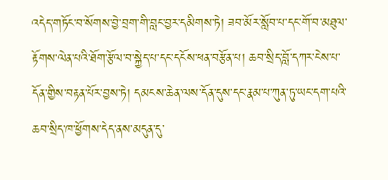འདེད་གཏོང་བ་སོགས་བྱེ་བྲག་གི་བླང་བྱར་དམིགས་ཏེ། ཟབ་མོར་སློབ་པ་དང་གོ་བ་མཐུལ་རྟོགས་ལེན་པའི་ཐོག་རྩོལ་བ་སྐྱེད་པ་དང་དངོས་ཕན་བརྩོན་པ། ཆབ་སྲིད་བློ་དཀར་ངེས་པ་དོན་གྱིས་བརྟན་པོར་བྱས་ཏེ། དམངས་ཆེན་ལས་དོན་དུས་དང་རྣམ་པ་ཀུན་ཏུ་ཡང་དག་པའི་ཆབ་སྲིད་ཁ་ཕྱོགས་དེད་ནས་མདུན་དུ་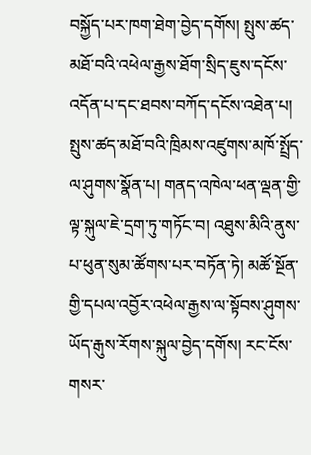བསྐྱོད་པར་ཁག་ཐེག་བྱེད་དགོས། སྤུས་ཚད་མཐོ་བའི་འཕེལ་རྒྱས་ཐོག་སྲིད་ཇུས་དངོས་འདོན་པ་དང་ཐབས་བཀོད་དངོས་འཐེན་པ། སྤུས་ཚད་མཐོ་བའི་ཁྲིམས་འཛུགས་མཁོ་སྤྲོད་ལ་ཤུགས་སྣོན་པ། གནད་འཁེལ་ཕན་ལྡན་གྱི་ལྟ་སྐུལ་ཇེ་དྲག་ཏུ་གཏོང་བ། འཐུས་མིའི་ནུས་པ་ཕུན་སུམ་ཚོགས་པར་བཏོན་ཏེ། མཚོ་སྔོན་གྱི་དཔལ་འབྱོར་འཕེལ་རྒྱས་ལ་སྟོབས་ཤུགས་ཡོད་རྒུས་རོགས་སྐུལ་བྱེད་དགོས། རང་ངོས་གསར་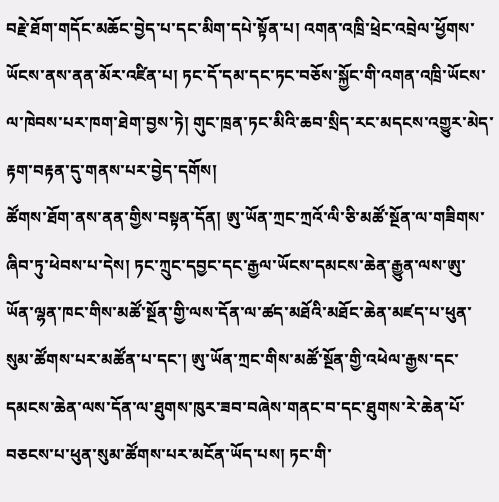བརྗེ་ཐོག་གདོང་མཆོང་བྱེད་པ་དང་མིག་དཔེ་སྟོན་པ། འགན་འཁྲི་ཕྲེང་འབྲེལ་ཕྱོགས་ཡོངས་ནས་ནན་མོར་འཛིན་པ། ཏང་དོ་དམ་དང་ཏང་བཅོས་སྐྱོང་གི་འགན་འཁྲི་ཡོངས་ལ་ཁེབས་པར་ཁག་ཐེག་བྱས་ཏེ། གུང་ཁྲན་ཏང་མིའི་ཆབ་སྲིད་རང་མདངས་འགྱུར་མེད་རྟག་བརྟན་དུ་གནས་པར་བྱེད་དགོས།
ཚོགས་ཐོག་ནས་ནན་གྱིས་བསྟན་དོན། ཨུ་ཡོན་ཀྲང་ཀྲའོ་ལི་ཅི་མཚོ་སྔོན་ལ་གཟིགས་ཞིབ་ཏུ་ཕེབས་པ་དེས། ཏང་ཀྲུང་དབྱང་དང་རྒྱལ་ཡོངས་དམངས་ཆེན་རྒྱུན་ལས་ཨུ་ཡོན་ལྷན་ཁང་གིས་མཚོ་སྔོན་གྱི་ལས་དོན་ལ་ཚད་མཐོའི་མཐོང་ཆེན་མཛད་པ་ཕུན་སུམ་ཚོགས་པར་མཚོན་པ་དང་། ཨུ་ཡོན་ཀྲང་གིས་མཚོ་སྔོན་གྱི་འཕེལ་རྒྱས་དང་དམངས་ཆེན་ལས་དོན་ལ་ཐུགས་ཁུར་ཟབ་བཞེས་གནང་བ་དང་ཐུགས་རེ་ཆེན་པོ་བཅངས་པ་ཕུན་སུམ་ཚོགས་པར་མངོན་ཡོད་པས། ཏང་གི་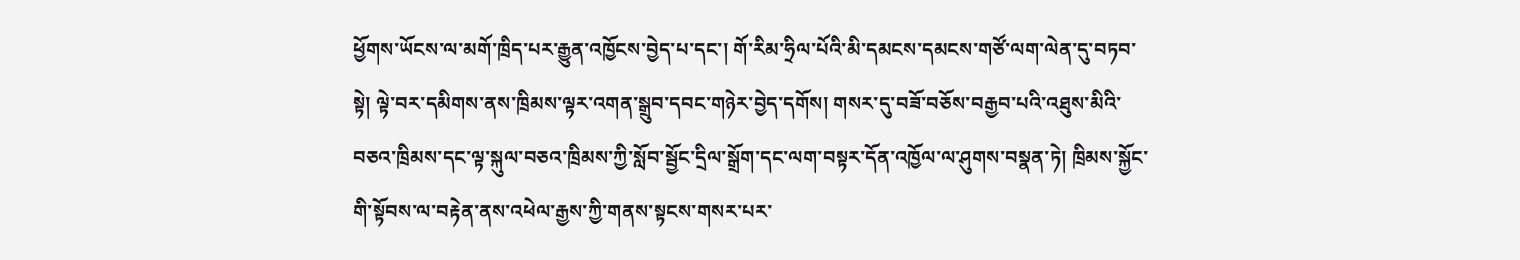ཕྱོགས་ཡོངས་ལ་མགོ་ཁྲིད་པར་རྒྱུན་འཁྱོངས་བྱེད་པ་དང་། གོ་རིམ་ཧྲིལ་པོའི་མི་དམངས་དམངས་གཙོ་ལག་ལེན་དུ་བཏབ་སྟེ། ལྟེ་བར་དམིགས་ནས་ཁྲིམས་ལྟར་འགན་སྒྲུབ་དབང་གཉེར་བྱེད་དགོས། གསར་དུ་བཟོ་བཅོས་བརྒྱབ་པའི་འཐུས་མིའི་བཅའ་ཁྲིམས་དང་ལྟ་སྐུལ་བཅའ་ཁྲིམས་ཀྱི་སློབ་སྦྱོང་དྲིལ་སྒྲོག་དང་ལག་བསྟར་དོན་འཁྱོལ་ལ་ཤུགས་བསྣན་ཏེ། ཁྲིམས་སྐྱོང་གི་སྟོབས་ལ་བརྟེན་ནས་འཕེལ་རྒྱས་ཀྱི་གནས་སྟངས་གསར་པར་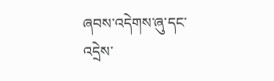ཞབས་འདེགས་ཞུ་དང་འདྲེས་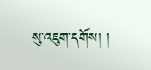སུ་འཇུག་དགོས། །